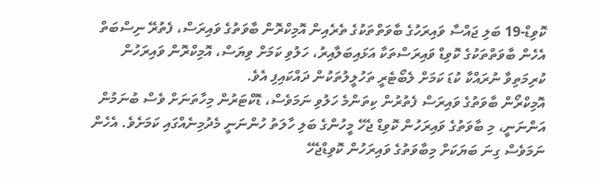ކޮވިޑް-19 ބަލި ޖައްސާ ވައިރަހުގެ ބާވަތްތަކުގެ ތެރެއިން އޮމިކްރޮން ބާވަތުގެ ވައިރަސް، ފެތުރޭ ނިސްބަތް އެހެން ބާވަތްތަކުގެ ކޮވިޑް ވައިރަސްތަކާ އަޅައިބަލާއިރު، ހަލުވި ކަމަށް ވިޔަސް، އޮމިކްރޮން ވައިރަހުން ކުރިމަތިވާ ނުރައްކާ ކުޑަ ކަމަށް ލެބޯޓެރީ ތަހުލީލުތަކުން ދައްކައިފި އެވެ.
އޮމިކްރޯން ބާވަތުގެ ވައިރަސް ފެތުރުން ކިތަންމެ ހަލުވި ނަމަވެސް، ޑޮކްޓަރުން މިހާތަނަށް ވެސް ބުނަމުން އަންނަނީ، މި ބާވަތުގެ ވައިރަހުން ކޮވިޑް ޖެހޭ މީހުންގެ ބަލި ހާލަތު ހުންނަނީ މެދުމިނެއްގައި ކަމަށެވެ. އެހެން ނަމަވެސް ގިނަ ބަޔަކަށް މިބާވަތުގެ ވައިރަހުން ކޮވިޑްޖެހޭ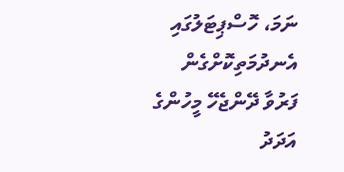ނަމަ، ހޮސްޕިޓަލުގައި އެނދުމަތިކޮށްގެން ފަރުވާ ދޭންޖެހޭ މީހުންގެ އަދަދު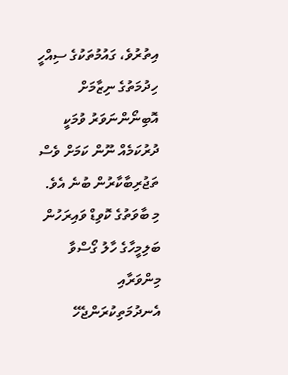އިތުރުވެ، ގައުމުތަކުގެ ސިއްހީ ހިދުމަތުގެ ނިޒާމަށް އޮބިނޯންނަވަރު ވުމަކީ ދުރުކަމެއް ނޫން ކަމަށް ވެސް ތަޖުރިބާކާރުން ބުނެ އެވެ.
މި ބާވަތުގެ ކޮވިޑް ވައިރަހުން ބަލިމީހާގެ ހާލު ގޯސްވާ މިންވަރާއި އެނދުމަތިކުރަންޖެހޭ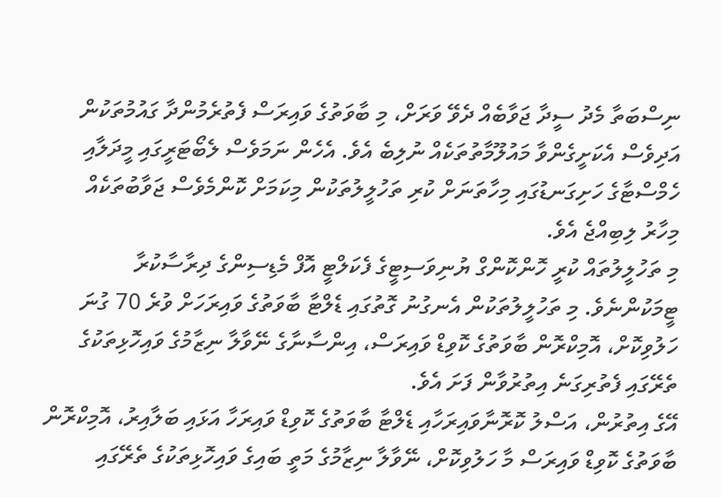ނިސްބަތާ މެދު ސީދާ ޖަވާބެއް ދެވޭ ވަރަށް، މި ބާވަތުގެ ވައިރަސް ފެތުރެމުންދާ ގައުމުތަކުން އަދިވެސް އެކަށީގެންވާ މައުލޫމާތުތަކެއް ނުލިބެ އެވެ. އެހެން ނަމަވެސް ލެބޯޓަރީގައި މީދަލާއި ހެމްސްޓާގެ ހަށިގަނޑުގައި މިހާތަނަށް ކުރި ތަހުލީލުތަކުން މިކަމަށް ކޮންމެވެސް ޖަވާބުތަކެއް މިހާރު ލިބިއްޖެ އެވެ.
މި ތަހުލީލުތައް ކުރީ ހޮންކޮންގް ޔުނިވަސިޓީގެ ފެކަލްޓީ އޮފް މެޑިސިންގެ ދިރާސާކުރާ ޓީމަކުންނެވެ. މި ތަހުލީލުތަކުން އެނގުނު ގޮތުގައި ޑެލްޓާ ބާވަތުގެ ވައިރަހަށް ވުރެ 70 ގުނަ ހަލުވިކޮށް، އޮމިކްރޮން ބާވަތުގެ ކޮވިޑް ވައިރަސް، އިންސާނާގެ ނޭވާލާ ނިޒާމުގެ ވައިހޮޅިތަކުގެ ތެރޭގައި ފެތުރިގަނެ އިތުރުވާން ފަށަ އެވެ.
އޭގެ އިތުރުން، އަސްލު ކޮރޮނާވައިރަހާއި ޑެލްޓާ ބާވަތުގެ ކޮވިޑް ވައިރަހާ އަޅައި ބަލާއިރު، އޮމިކްރޮން ބާވަތުގެ ކޮވިޑް ވައިރަސް މާ ހަލުވިކޮށް، ނޭވާލާ ނިޒާމުގެ މަތީ ބައިގެ ވައިހޮޅިތަކުގެ ތެރޭގައި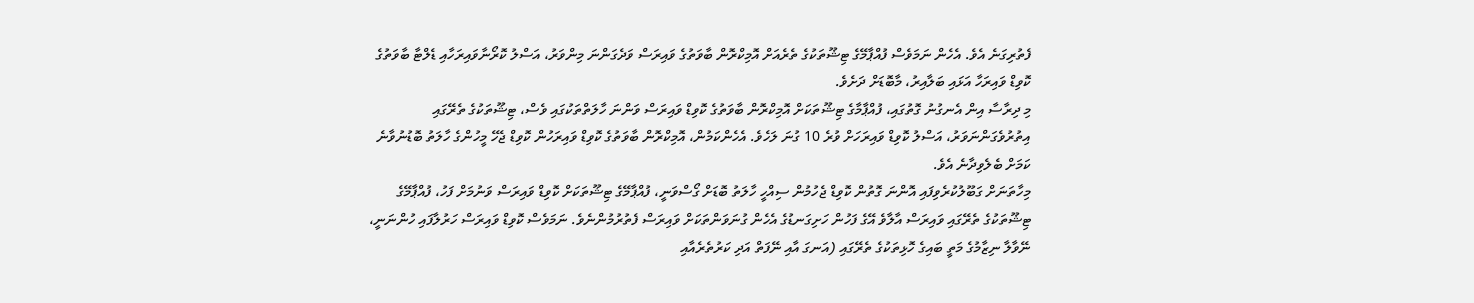ފެތުރިގަނެ އެވެ. އެހެން ނަމަވެސް ފުއްޕާމޭގެ ޓިޝޫތަކުގެ ތެރެއަށް އޮމިކްރޮން ބާވަތުގެ ވައިރަސް ވަދެގަންނަ މިންވަރު، އަސްލު ކޮރޯނާވައިރަހާއި ޑެލްޓާ ބާވަތުގެ ކޮވިޑް ވައިރަހާ އަޅައި ބަލާއިރު، މާބޮޑަށް ދަށެވެ.
މި ދިރާސާ އިން އެނގުނު ގޮތުގައި، ފުއްޕާމާގެ ޓިޝޫތަކަށް އޮމިކްރޮން ބާވަތުގެ ކޮވިޑް ވައިރަސް ވަންނަ ހާލަތްތަކުގައި ވެސް، ޓިޝޫތަކުގެ ތެރޭގައި އިތުރުވެގަންނަވަރު، އަސްލު ކޮވިޑް ވައިރަހަށް ވުރެ 10 ގުނަ ލަހެވެ. އެހެންކަމުން، އޮމިކްރޮން ބާވަތުގެ ކޮވިޑް ވައިރަހުން ކޮވިޑް ޖެހޭ މީހުންގެ ހާލަތު ބޮޑުނުވާނެ ކަމަށް ބެލެވިދާނެ އެވެ.
މިހާތަނަށް ގަބޫލުކުރެވިފައި އޮންނަ ގޮތުން ކޮވިޑް ޖެހުމުން ސިއްހީ ހާލަތު ބޮޑަށް ގޯސްވަނީ، ފުއްޕާމޭގެ ޓިޝޫތަކަށް ކޮވިޑް ވައިރަސް ވަނުމަށް ފަހު، ފުއްޕާމޭގެ ޓިޝޫތަކުގެ ތެރޭގައި ވައިރަސް އާލާވެ އޭގެ ފަހުން ހަށިގަނޑުގެ އެހެން ގުނަވަންތަކަށް ވައިރަސް ފެތުރުމުންނެވެ. ނަމަވެސް ކޮވިޑް ވައިރަސް ހަރުލާފައި ހުންނަނީ، ނޭވާލާ ނިޒާމުގެ މަތީ ބައިގެ ހޮޅިތަކުގެ ތެރޭގައި (އަނގަ އާއި ނޭފަތް އަދި ކަރުތެރެއާއި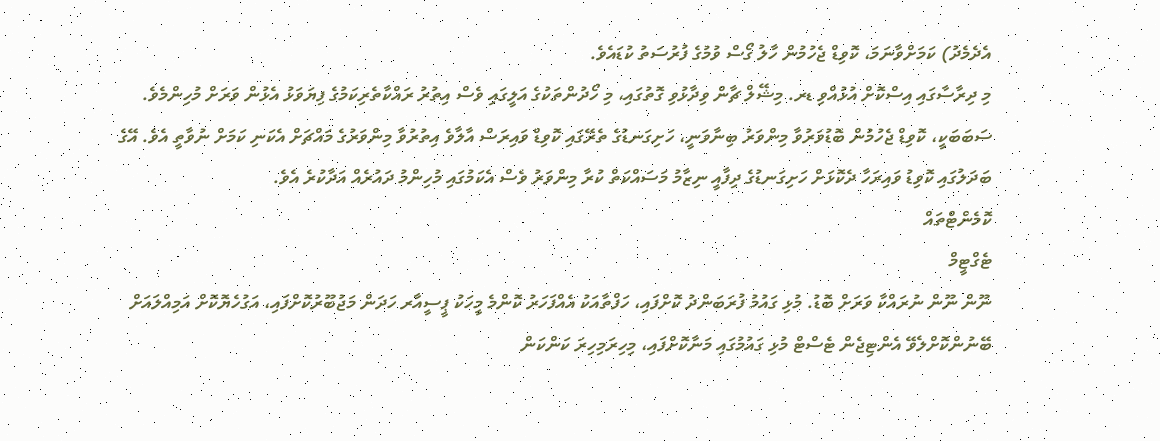އެދެމެދު) ކަމަށްވާނަމަ، ކޮވިޑް ޖެހުމުން ހާލު ގޯސް ވުމުގެ ފުރުސަތު ކުޑައެވެ.
މި ދިރާސާގައި އިސްކޮށް އުޅުއްވި ޑރ. މިޝޭލް ޗާން ވިދާޅުވި ގޮތުގައި، މި ހޯދުންތަކުގެ އަލީގައި ވެސް އިތުރު ރައްކާތެރިކަމުގެ ފިޔަވަޅު އެޅުން ވަރަށް މުހިންމެވެ. ސަބަބަކީ، ކޮވިޑް ޖެހުމުން ބޮޑުވަރުވާ މިންވަރު ބިނާވަނީ، ހަށިގަނޑުގެ ތެރޭގައި ކޮވިޑް ވައިރަސް އާލާވެ އިތުރުވާ މިންވަރުގެ މައްޗަށް އެކަނި ކަމަށް ނުވާތީ އެވެ. އޭގެ ބަދަލުގައި ކޮވިޑު ވައިރަހާ ދެކޮޅަށް ހަށިގަނޑުގެ ދިފާއީ ނިޒާމު މަސައްކަތް ކުރާ މިންވަރު ވެސް އެކަމުގައި މުހިންމު ދައުރެއް އަދާކުރެ އެވެ.
ކޮމެންޓްތައް
ޓެގްޓީމް
ނޫން ނޫން ނުރައްކާ ވަރަށް ބޮޑު. މުޅި ގައުމު ފުރަބަންދު ކޮށްފައި، ހަފްތާއަކު އެއްފަހަރު ކޮންމެ މީހަކު ޕީސީއާރ ހަދަން މަޖުބޫރުކޮށްފައި، އަގުހެޔޮކޮށް އަމިއްލައަށް ބޭނުންކޮށްލެވޭ އެންޓިޖެން ޓެސްޓް މުޅި ގައުމުގައި މަނާކޮށްފައި، މިހިރަމިހިރަ ކަންކަން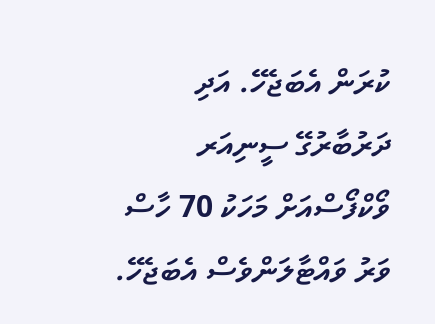ކުރަން އެބަޖެހޭ. އަދި ދަރުބާރުގޭ ސީނިއަރ ވޯކްފޯސްއަށް މަހަކު 70 ހާސް ވަރު ވައްޓާލަންވެސް އެބަޖެހޭ.